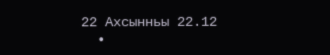22 Ахсынньы 22.12
  •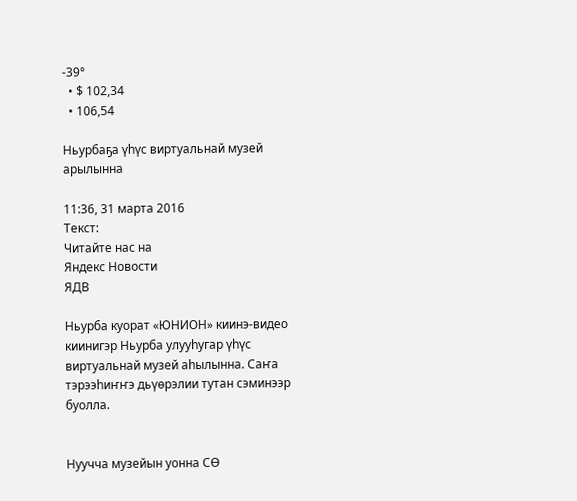-39°
  • $ 102,34
  • 106,54

Ньурбаҕа үһүс виртуальнай музей арылынна

11:36, 31 марта 2016
Текст:
Читайте нас на
Яндекс Новости
ЯДВ

Ньурба куорат «ЮНИОН» киинэ-видео киинигэр Ньурба улууһугар үһүс виртуальнай музей аһылынна. Саҥа тэрээһиҥҥэ дьүөрэлии тутан сэминээр буолла.


Нуучча музейын уонна СӨ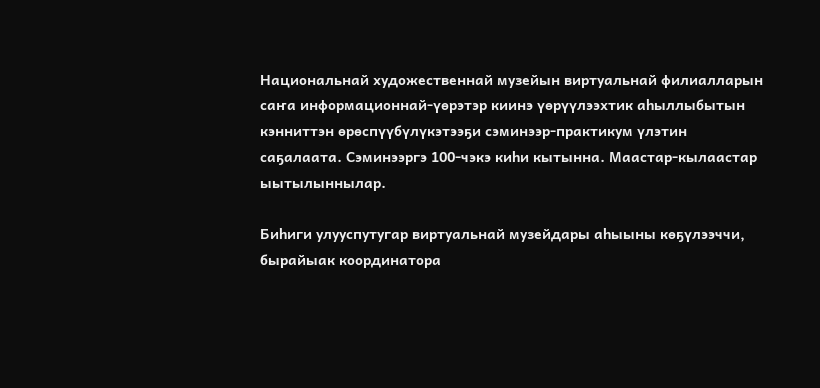Национальнай художественнай музейын виртуальнай филиалларын саҥа информационнай-үөрэтэр киинэ үөрүүлээхтик аһыллыбытын кэнниттэн өрөспүүбүлүкэтээҕи сэминээр-практикум үлэтин саҕалаата. Сэминээргэ 100-чэкэ киһи кытынна. Маастар-кылаастар ыытылыннылар.

Биһиги улууспутугар виртуальнай музейдары аһыыны көҕүлээччи, бырайыак координатора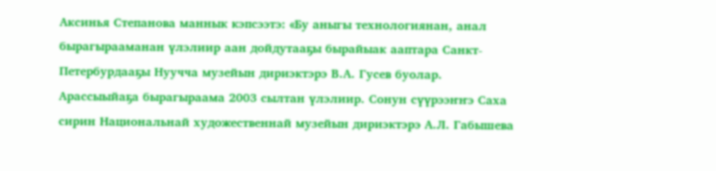Аксинья Степанова маннык кэпсээтэ: «Бу аныгы технологиянан, анал бырагырааманан үлэлиир аан дойдутааҕы бырайыак ааптара Санкт-Петербурдааҕы Нуучча музейын дириэктэрэ В.А. Гусев буолар. Арассыыйаҕа бырагыраама 2003 сылтан үлэлиир. Сонун сүүрээҥҥэ Саха сирин Национальнай художественнай музейын дириэктэрэ А.Л. Габышева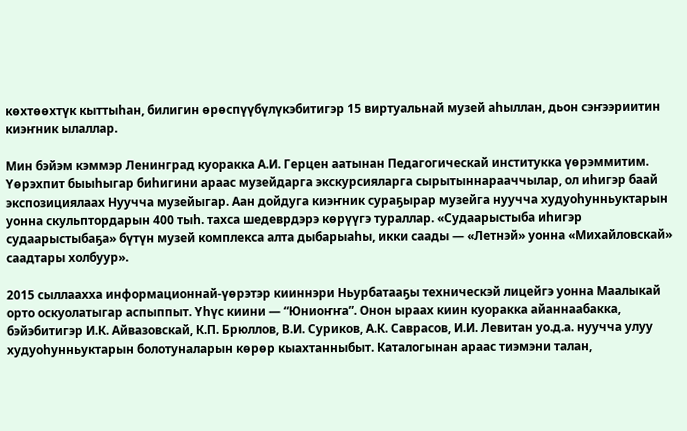көхтөөхтүк кыттыһан, билигин өрөспүүбүлүкэбитигэр 15 виртуальнай музей аһыллан, дьон сэҥээриитин киэҥник ылаллар.

Мин бэйэм кэммэр Ленинград куоракка А.И. Герцен аатынан Педагогическай институкка үөрэммитим. Үөрэхпит быыһыгар биһигини араас музейдарга экскурсияларга сырытыннарааччылар, ол иһигэр баай экспозициялаах Нуучча музейыгар. Аан дойдуга киэҥник сураҕырар музейга нуучча худуоһунньуктарын уонна скульптордарын 400 тыһ. тахса шедеврдэрэ көрүүгэ тураллар. «Судаарыстыба иһигэр судаарыстыбаҕа» бүтүн музей комплекса алта дыбарыаһы, икки саады — «Летнэй» уонна «Михайловскай» саадтары холбуур».

2015 сыллаахха информационнай-үөрэтэр кииннэри Ньурбатааҕы техническэй лицейгэ уонна Маалыкай орто оскуолатыгар аспыппыт. Үһүс киини — “Юниоҥҥа”. Онон ыраах киин куоракка айаннаабакка, бэйэбитигэр И.К. Айвазовскай, К.П. Брюллов, В.И. Суриков, А.К. Саврасов, И.И. Левитан уо.д.а. нуучча улуу худуоһунньуктарын болотуналарын көрөр кыахтанныбыт. Каталогынан араас тиэмэни талан,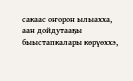сакаас оҥорон ылыахха, аан дойдутааҕы быыстапкалары көрүөххэ,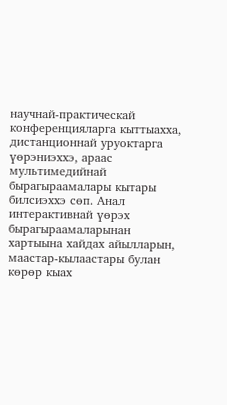научнай-практическай конференцияларга кыттыахха, дистанционнай уруоктарга үөрэниэххэ, араас мультимедийнай бырагыраамалары кытары билсиэххэ сөп. Анал интерактивнай үөрэх бырагыраамаларынан хартыына хайдах айылларын, маастар-кылаастары булан көрөр кыах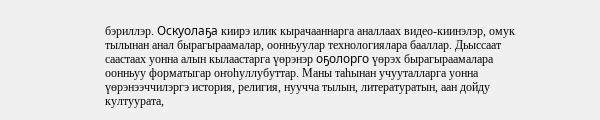бэриллэр. Оскуолаҕа киирэ илик кырачааннарга аналлаах видео-киинэлэр, омук тылынан анал бырагыраамалар, оонньуулар технологиялара бааллар. Дьыссаат саастаах уонна алын кылаастарга үөрэнэр оҕолорго үөрэх бырагыраамалара оонньуу форматыгар оҥоһуллубуттар. Маны таһынан учууталларга уонна үөрэнээччилэргэ история, религия, нуучча тылын, литературатын, аан дойду култуурата,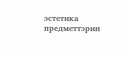эстетика предметтэрин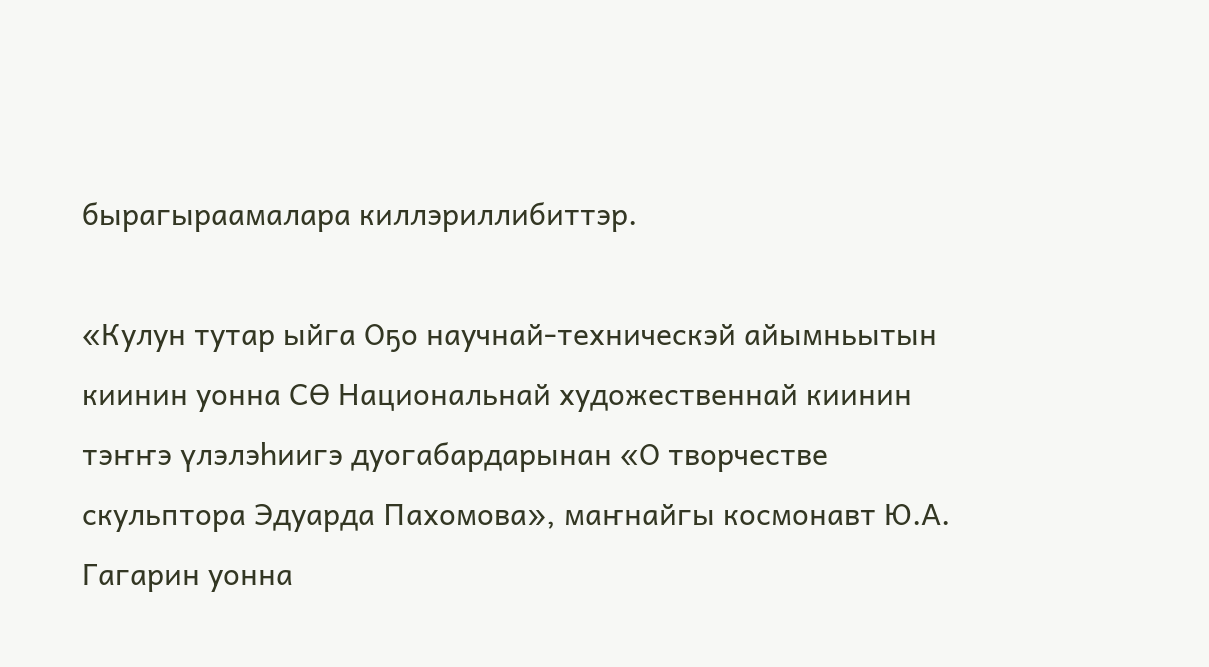бырагыраамалара киллэриллибиттэр.

«Кулун тутар ыйга Оҕо научнай-техническэй айымньытын киинин уонна СӨ Национальнай художественнай киинин тэҥҥэ үлэлэһиигэ дуогабардарынан «О творчестве скульптора Эдуарда Пахомова», маҥнайгы космонавт Ю.А. Гагарин уонна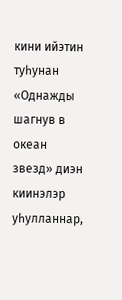кини ийэтин туһунан «Однажды шагнув в океан звезд» диэн киинэлэр уһулланнар,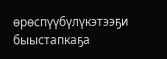өрөспүүбүлүкэтээҕи быыстапкаҕа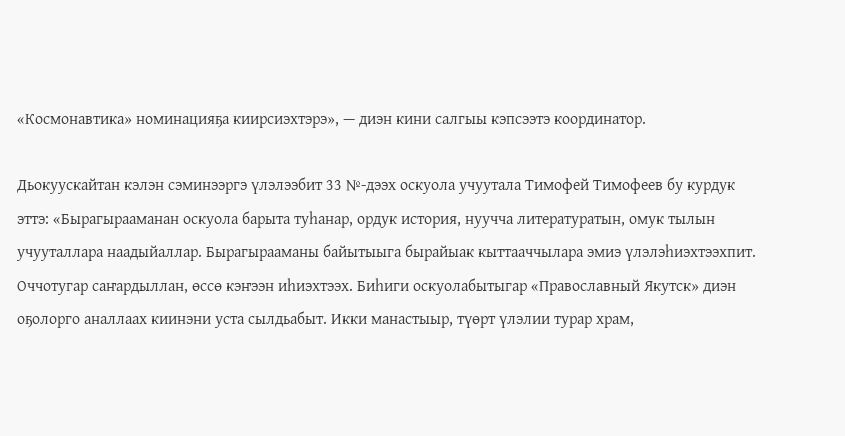«Космонавтика» номинацияҕа киирсиэхтэрэ», — диэн кини салгыы кэпсээтэ координатор.

Дьокуускайтан кэлэн сэминээргэ үлэлээбит 33 №-дээх оскуола учуутала Тимофей Тимофеев бу курдук эттэ: «Бырагырааманан оскуола барыта туһанар, ордук история, нуучча литературатын, омук тылын учууталлара наадыйаллар. Бырагырааманы байытыыга бырайыак кыттааччылара эмиэ үлэлэһиэхтээхпит. Оччотугар саҥардыллан, өссө кэҥээн иһиэхтээх. Биһиги оскуолабытыгар «Православный Якутск» диэн оҕолорго аналлаах киинэни уста сылдьабыт. Икки манастыыр, түөрт үлэлии турар храм,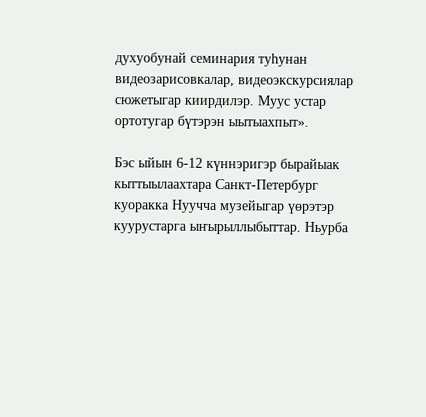духуобунай семинария туһунан видеозарисовкалар, видеоэкскурсиялар сюжетыгар киирдилэр. Муус устар ортотугар бүтэрэн ыытыахпыт».

Бэс ыйын 6-12 күннэригэр бырайыак кыттыылаахтара Санкт-Петербург куоракка Нуучча музейыгар үөрэтэр куурустарга ыҥырыллыбыттар. Ньурба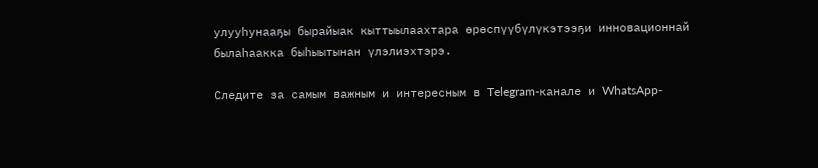улууһунааҕы бырайыак кыттыылаахтара өрөспүүбүлүкэтээҕи инновационнай былаһаакка быһыытынан үлэлиэхтэрэ.

Следите за самым важным и интересным в Telegram-канале и WhatsApp-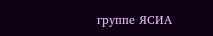группе ЯСИА